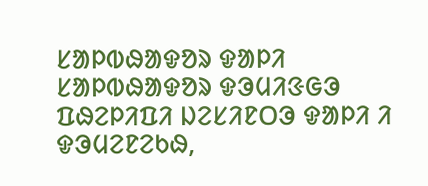ᱥᱟᱞᱵᱷᱟᱫᱚᱨ ᱫᱟᱞᱤ
ᱥᱟᱞᱵᱷᱟᱫᱚᱨ ᱫᱳᱢᱤᱝᱜᱳ ᱯᱷᱮᱞᱤᱯᱤ ᱡᱮᱥᱤᱱᱛᱳ ᱫᱟᱞᱤ ᱤ ᱫᱳᱢᱮᱱᱮᱠᱷ,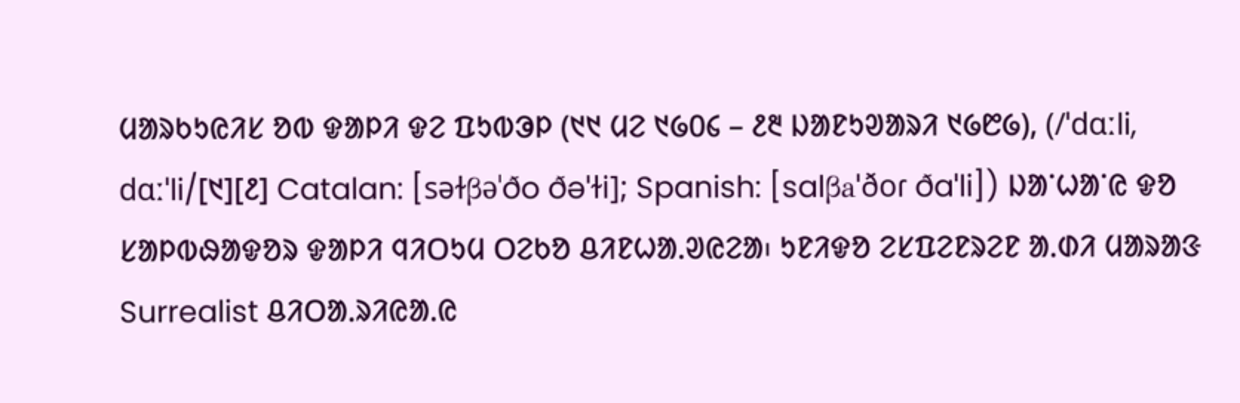ᱢᱟᱨᱠᱩᱭᱤᱥ ᱚᱵ ᱫᱟᱞᱤ ᱫᱮ ᱯᱩᱵᱳᱞ (᱑᱑ ᱢᱮ ᱑᱙᱐᱔ – ᱒᱓ ᱡᱟᱱᱩᱣᱟᱨᱤ ᱑᱙᱘᱙), (/ˈdɑːli, dɑːˈli/[᱑][᱒] Catalan: [səɫβəˈðo ðəˈɫi]; Spanish: [salβaˈðoɾ ðaˈli]) ᱡᱟᱸᱦᱟᱸᱭ ᱫᱚ ᱥᱟᱞᱵᱷᱟᱫᱚᱨ ᱫᱟᱞᱤ ᱧᱤᱛᱩᱢ ᱛᱮᱠᱚ ᱪᱤᱱᱦᱟᱹᱣᱭᱮᱟ᱾ ᱩᱱᱤᱫᱚ ᱮᱥᱯᱮᱱᱨᱮᱱ ᱟᱹᱰᱤ ᱢᱟᱨᱟᱝ Surrealist ᱪᱤᱛᱟᱹᱨᱤᱭᱟᱹᱭ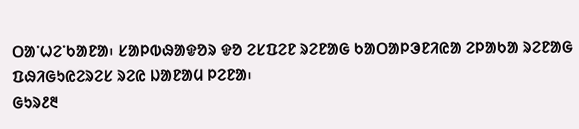ᱛᱟᱸᱦᱮᱸᱠᱟᱱᱟ᱾ ᱥᱟᱞᱵᱷᱟᱫᱚᱨ ᱫᱚ ᱮᱥᱯᱮᱱ ᱨᱮᱱᱟᱜ ᱠᱟᱛᱟᱞᱳᱱᱤᱭᱟ ᱮᱞᱟᱠᱟ ᱨᱮᱱᱟᱜ ᱯᱷᱤᱜᱩᱭᱮᱨᱮᱥ ᱨᱮᱭ ᱡᱟᱱᱟᱢ ᱞᱮᱱᱟ᱾
ᱜᱩᱨ᱒᱓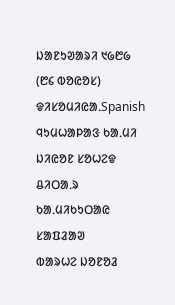ᱡᱟᱱᱩᱣᱟᱨᱤ ᱑᱙᱘᱙ (᱘᱔ ᱵᱚᱭᱚᱥ)
ᱫᱤᱥᱚᱢᱤᱭᱟᱹSpanish
ᱧᱩᱢᱦᱟᱞᱟᱝ ᱠᱟᱹᱢᱤ
ᱡᱤᱭᱚᱱ ᱥᱚᱦᱮᱫ
ᱪᱤᱛᱟᱹᱨ ᱠᱟᱹᱢᱤᱠᱩᱛᱟᱭ ᱥᱟᱯᱲᱟᱣ
ᱵᱟᱨᱦᱮ ᱡᱚᱱᱚᱲ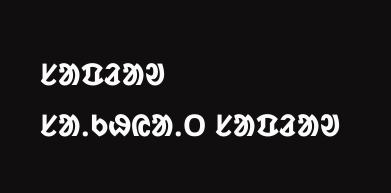ᱥᱟᱯᱲᱟᱣ
ᱥᱟᱹᱠᱷᱭᱟᱹᱛ ᱥᱟᱯᱲᱟᱣ